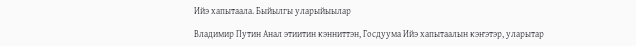Ийэ хапытаала. Быйылгы уларыйыылар

Владимир Путин Анал этиитин кэнниттэн, Госдуума Ийэ хапытаалын кэҥэтэр, уларытар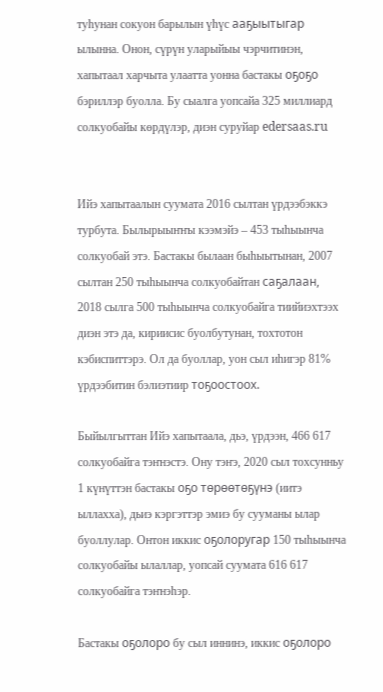туһунан сокуон барылын үһүс ааҕыытыгар ылынна. Онон, сүрүн уларыйыы чэрчитинэн, хапытаал харчыта улаатта уонна бастакы оҕоҕо бэриллэр буолла. Бу сыалга уопсайа 325 миллиард солкуобайы көрдүлэр, диэн суруйар edersaas.ru


Ийэ хапытаалын суумата 2016 сылтан үрдээбэккэ турбута. Былырыыҥҥы кээмэйэ – 453 тыһыынча  солкуобай этэ. Бастакы былаан быһыытынан, 2007 сылтан 250 тыһыынча солкуобайтан саҕалаан, 2018 сылга 500 тыһыынча солкуобайга тиийиэхтээх диэн этэ да, кириисис буолбутунан, тохтотон кэбиспиттэрэ. Ол да буоллар, уон сыл иһигэр 81% үрдээбитин бэлиэтиир тоҕоостоох.

Быйылгыттан Ийэ хапытаала, дьэ, үрдээн, 466 617 солкуобайга тэҥнэстэ. Ону тэҥэ, 2020 сыл тохсунньу 1 күнүттэн бастакы оҕо төрөөтөҕүнэ (иитэ ыллахха), дьиэ кэргэттэр эмиэ бу сууманы ылар буоллулар. Онтон иккис оҕолоругар 150 тыһыынча солкуобайы ылаллар, уопсай суумата 616 617 солкуобайга тэҥнэһэр.

Бастакы оҕолоро бу сыл иннинэ, иккис оҕолоро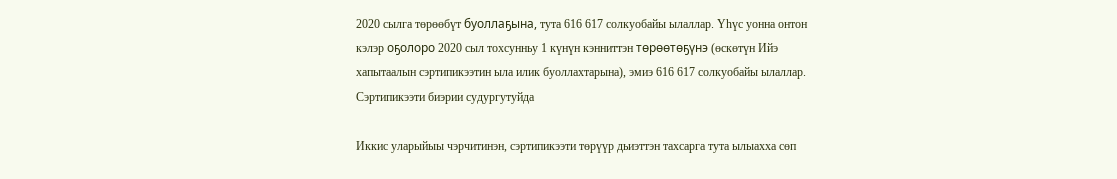2020 сылга төрөөбүт буоллаҕына, тута 616 617 солкуобайы ылаллар. Үһүс уонна онтон кэлэр оҕолоро 2020 сыл тохсунньу 1 күнүн кэнниттэн төрөөтөҕүнэ (өскөтүн Ийэ хапытаалын сэртипикээтин ыла илик буоллахтарына), эмиэ 616 617 солкуобайы ылаллар. Сэртипикээти биэрии судургутуйда

Иккис уларыйыы чэрчитинэн, сэртипикээти төрүүр дьиэттэн тахсарга тута ылыахха сөп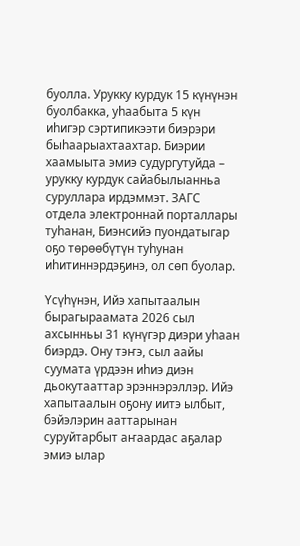буолла. Урукку курдук 15 күнүнэн буолбакка, уһаабыта 5 күн иһигэр сэртипикээти биэрэри быһаарыахтаахтар. Биэрии хаамыыта эмиэ судургутуйда – урукку курдук сайабылыанньа суруллара ирдэммэт. ЗАГС отдела электроннай порталлары туһанан, Биэнсийэ пуондатыгар оҕо төрөөбүтүн туһунан иһитиннэрдэҕинэ, ол сөп буолар.

Үсүһүнэн, Ийэ хапытаалын бырагыраамата 2026 сыл ахсынньы 31 күнүгэр диэри уһаан биэрдэ. Ону тэҥэ, сыл аайы суумата үрдээн иһиэ диэн дьокутааттар эрэннэрэллэр. Ийэ хапытаалын оҕону иитэ ылбыт, бэйэлэрин ааттарынан суруйтарбыт аҥаардас аҕалар эмиэ ылар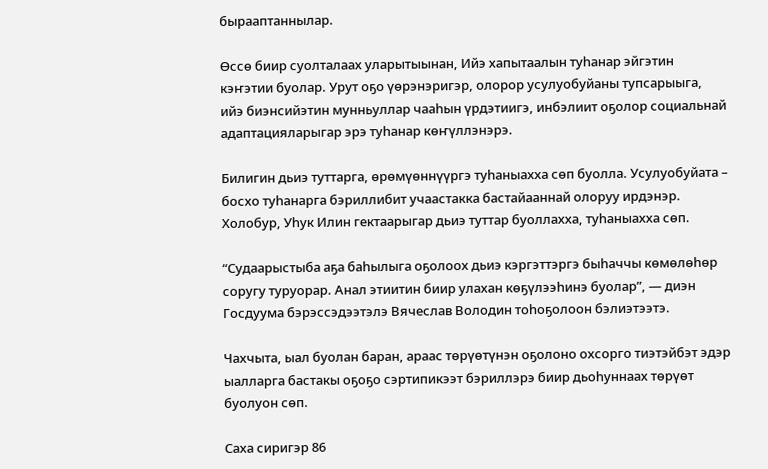бырааптаннылар.

Өссө биир суолталаах уларытыынан, Ийэ хапытаалын туһанар эйгэтин кэҥэтии буолар. Урут оҕо үөрэнэригэр, олорор усулуобуйаны тупсарыыга,  ийэ биэнсийэтин мунньуллар чааһын үрдэтиигэ, инбэлиит оҕолор социальнай адаптацияларыгар эрэ туһанар көҥүллэнэрэ.

Билигин дьиэ туттарга, өрөмүөннүүргэ туһаныахха сөп буолла. Усулуобуйата – босхо туһанарга бэриллибит учаастакка бастайааннай олоруу ирдэнэр. Холобур, Уһук Илин гектаарыгар дьиэ туттар буоллахха, туһаныахха сөп.

“Судаарыстыба аҕа баһылыга оҕолоох дьиэ кэргэттэргэ быһаччы көмөлөһөр соругу туруорар. Анал этиитин биир улахан көҕүлээһинэ буолар”, — диэн Госдуума бэрэссэдээтэлэ Вячеслав Володин тоһоҕолоон бэлиэтээтэ.

Чахчыта, ыал буолан баран, араас төрүөтүнэн оҕолоно охсорго тиэтэйбэт эдэр ыалларга бастакы оҕоҕо сэртипикээт бэриллэрэ биир дьоһуннаах төрүөт буолуон сөп.

Саха сиригэр 86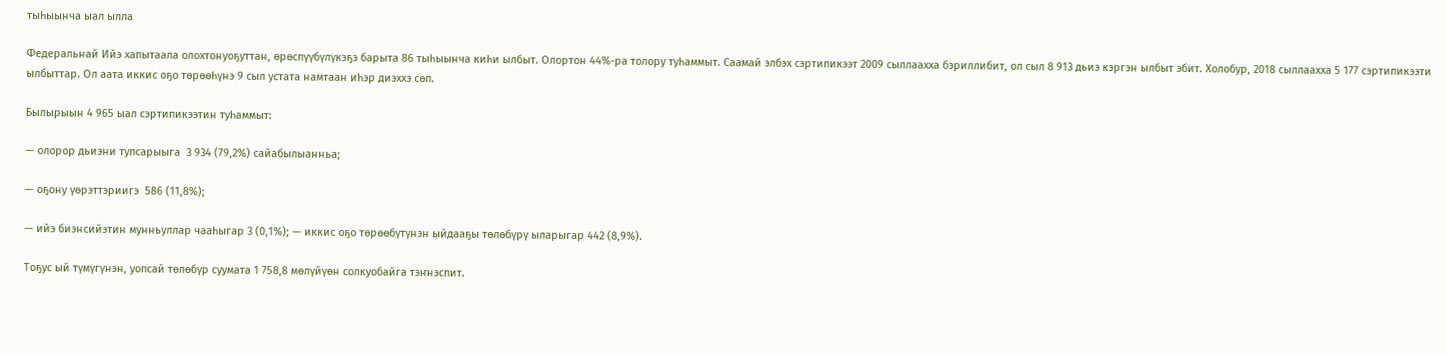тыһыынча ыал ылла

Федеральнай Ийэ хапытаала олохтонуоҕуттан, өрөспүүбүлүкэҕэ барыта 86 тыһыынча киһи ылбыт. Олортон 44%-ра толору туһаммыт. Саамай элбэх сэртипикээт 2009 сыллаахха бэриллибит, ол сыл 8 913 дьиэ кэргэн ылбыт эбит. Холобур, 2018 сыллаахха 5 177 сэртипикээти ылбыттар. Ол аата иккис оҕо төрөөһүнэ 9 сыл устата намтаан иһэр диэххэ сөп.

Былырыын 4 965 ыал сэртипикээтин туһаммыт:

— олорор дьиэни тупсарыыга  3 934 (79,2%) сайабылыанньа;

— оҕону үөрэттэриигэ  586 (11,8%);

— ийэ биэнсийэтин мунньуллар чааһыгар 3 (0,1%); — иккис оҕо төрөөбүтүнэн ыйдааҕы төлөбүрү ыларыгар 442 (8,9%).

Тоҕус ый түмүгүнэн, уопсай төлөбүр суумата 1 758,8 мөлүйүөн солкуобайга тэҥнэспит.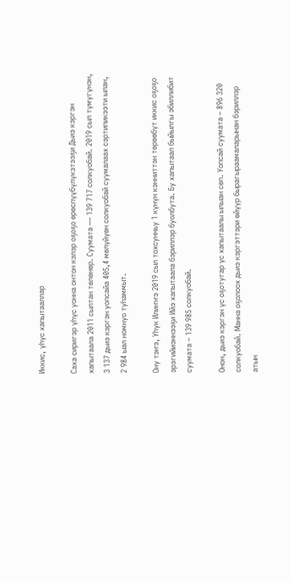Иккис, үһүс хапытааллар

Саха сиригэр үһүс уонна онтон кэлэр оҕоҕо өрөспүүбүлүкэтээҕи Дьиэ кэргэн хапытаала 2011 сылтан төлөнөр. Суумата — 139 717 солкуобай. 2019 сыл түмүгүнэн, 3 137 дьиэ кэргэн уопсайа 405,4 мөлүйүөн солкуобай суумалаах сэртипикээти ылан, 2 984 ыал номнуо туһаммыт.

Ону тэҥэ, Уһук Илиҥҥэ 2019 сыл тохcунньу 1 күнүн кэнниттэн төрөөбүт иккис оҕоҕо эрэгийиэннээҕи Ийэ хапытаала бэриллэр буолбута. Бу хапытаал быйылгы эбиллибит суумата – 139 985 солкуобай.

Онон, дьиэ кэргэн үс оҕотугар үс хапытаалы ылыан сөп. Уопсай суумата – 896 320 солкуобай. Манна оҕолоох дьиэ кэргэттэри өйүүр бырагыраамаларынан бэриллэр атын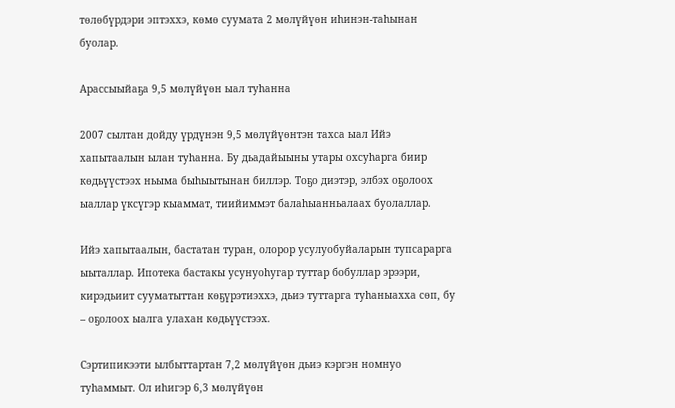төлөбүрдэри эптэххэ, көмө суумата 2 мөлүйүөн иһинэн-таһынан буолар.

Арассыыйаҕа 9,5 мөлүйүөн ыал туһанна

2007 сылтан дойду үрдүнэн 9,5 мөлүйүөнтэн тахса ыал Ийэ хапытаалын ылан туһанна. Бу дьадайыыны утары охсуһарга биир көдьүүстээх ньыма быһыытынан биллэр. Тоҕо диэтэр, элбэх оҕолоох ыаллар үксүгэр кыаммат, тиийиммэт балаһыанньалаах буолаллар.

Ийэ хапытаалын, бастатан туран, олорор усулуобуйаларын тупсарарга ыыталлар. Ипотека бастакы усунуоһугар туттар бобуллар эрээри, кирэдьиит сууматыттан көҕүрэтиэххэ, дьиэ туттарга туһаныахха сөп, бу – оҕолоох ыалга улахан көдьүүстээх.

Сэртипикээти ылбыттартан 7,2 мөлүйүөн дьиэ кэргэн номнуо туһаммыт. Ол иһигэр 6,3 мөлүйүөн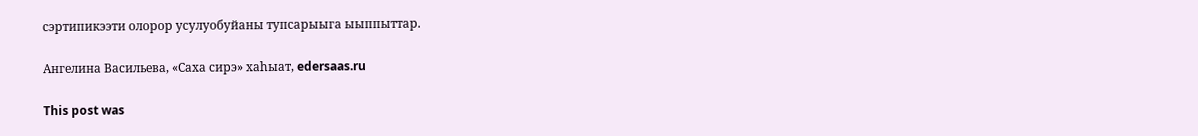сэртипикээти олорор усулуобуйаны тупсарыыга ыыппыттар.

Ангелина Васильева, «Саха сирэ» хаһыат, edersaas.ru

This post was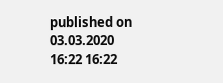published on 03.03.2020 16:22 16:22